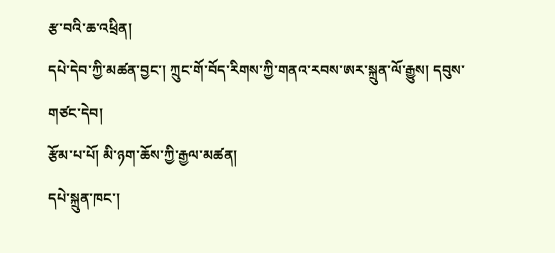རྩ་བའི་ཆ་འཕྲིན།
དཔེ་དེབ་ཀྱི་མཚན་བྱང་། ཀྲུང་གོ་བོད་རིགས་ཀྱི་གནའ་རབས་ཨར་སྐྲུན་ལོ་རྒྱུས། དབུས་གཙང་དེབ།
རྩོམ་པ་པོ། མི་ཉག་ཆོས་ཀྱི་རྒྱལ་མཚན།
དཔེ་སྐྲུན་ཁང་།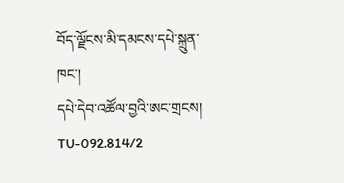བོད་ལྗོངས་མི་དམངས་དཔེ་སྐྲུན་ཁང་།
དཔེ་དེབ་འཚོལ་བྱའི་ཨང་གྲངས། TU-092.814/2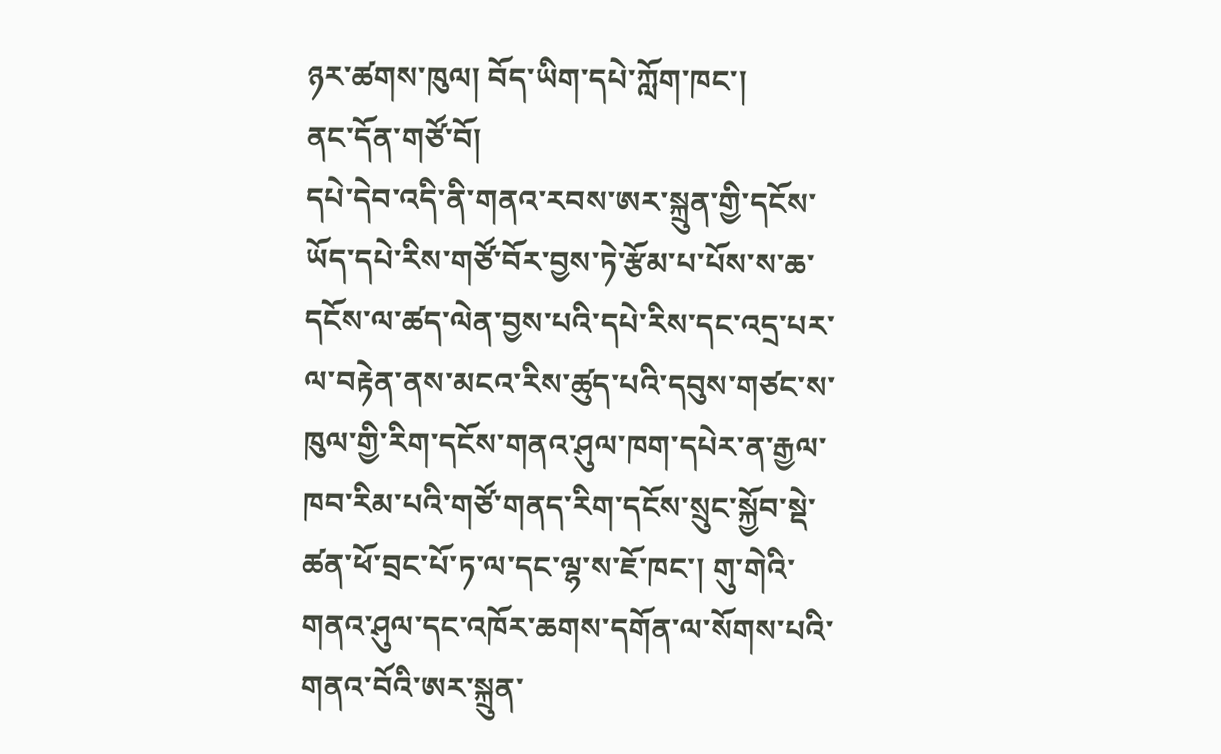ཉར་ཚགས་ཁུལ། བོད་ཡིག་དཔེ་ཀློག་ཁང་།
ནང་དོན་གཙོ་བོ།
དཔེ་དེབ་འདི་ནི་གནའ་རབས་ཨར་སྐྲུན་གྱི་དངོས་ཡོད་དཔེ་རིས་གཙོ་བོར་བྱས་ཏེ་རྩོམ་པ་པོས་ས་ཆ་དངོས་ལ་ཚད་ལེན་བྱས་པའི་དཔེ་རིས་དང་འདྲ་པར་ལ་བརྟེན་ནས་མངའ་རིས་ཚུད་པའི་དབུས་གཙང་ས་ཁུལ་གྱི་རིག་དངོས་གནའ་ཤུལ་ཁག་དཔེར་ན་རྒྱལ་ཁབ་རིམ་པའི་གཙོ་གནད་རིག་དངོས་སྲུང་སྐྱོབ་སྡེ་ཚན་ཕོ་བྲང་པོ་ཏ་ལ་དང་ལྷ་ས་ཇོ་ཁང་། གུ་གེའི་གནའ་ཤུལ་དང་འཁོར་ཆགས་དགོན་ལ་སོགས་པའི་གནའ་བོའི་ཨར་སྐྲུན་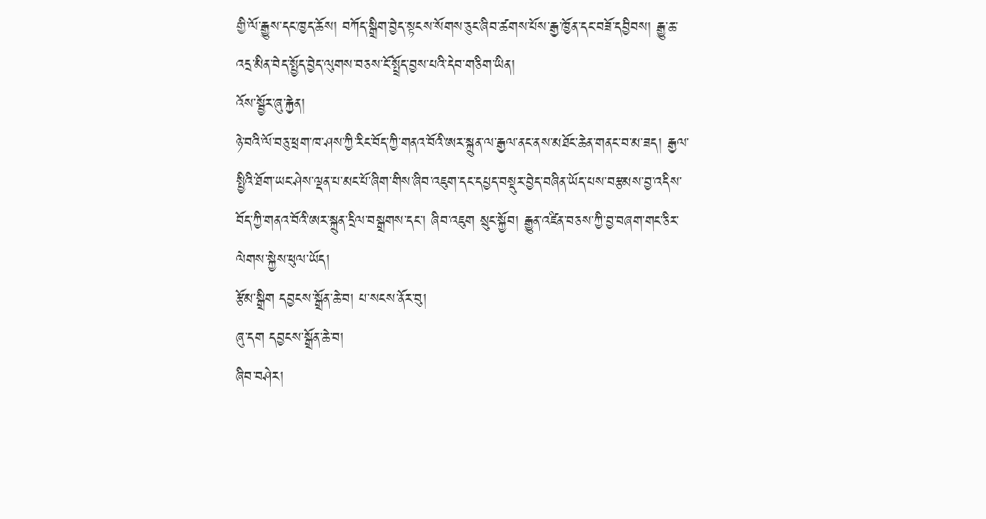གྱི་ལོ་རྒྱུས་དང་ཁྱད་ཆོས། བཀོད་སྒྲིག་བྱེད་སྟངས་སོགས་ཅུང་ཞིབ་ཚགས་པོས་རྒྱ་ཁྱོན་དང་བཟོ་དབྱིབས། རྒྱུ་ཆ་འདྲ་མིན་བེད་སྤྱོད་བྱེད་ལུགས་བཅས་ངོ་སྤྲོད་བྱས་པའི་དེབ་གཅིག་ཡིན།
འོས་སྦྱོར་ཞུ་རྐྱེན།
ཉེ་བའི་ལོ་བཅུ་ཕྲག་ཁ་ཤས་ཀྱི་རིང་བོད་ཀྱི་གནའ་བོའི་ཨར་སྐྲུན་ལ་རྒྱལ་ནང་ནས་མཐོང་ཆེན་གནང་བ་མ་ཟད། རྒྱལ་སྤྱིའི་ཐོག་ཡང་ཤེས་ལྡན་པ་མང་པོ་ཞིག་གིས་ཞིབ་འཇུག་དང་དཔྱད་བསྡུར་བྱེད་བཞིན་ཡོད་པས་བརྩམས་བྱ་འདིས་བོད་ཀྱི་གནའ་བོའི་ཨར་སྐྲུན་དྲིལ་བསྒྲགས་དང་། ཞིབ་འཇུག སྲུང་སྐྱོབ། རྒྱུན་འཛིན་བཅས་ཀྱི་བྱ་བཞག་གང་ཅིར་ལེགས་སྐྱེས་ཕུལ་ཡོད།
རྩོམ་སྒྲིག དབྱངས་སྒྲོན་ཆེ་བ། པ་སངས་ནོར་བུ།
ཞུ་དག དབྱངས་སྒྲོན་ཆེ་བ།
ཞིབ་བཤེར།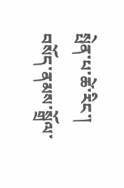སྤེན་པ་ཚེ་རིང་། བསོད་ནམས་སྒྲོལ་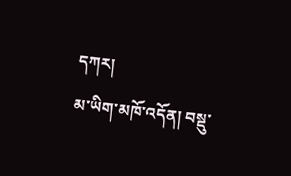དཀར།
མ་ཡིག་མཁོ་འདོན། བསྡུ་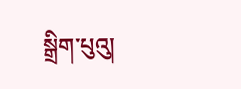སྒྲིག་པུའུ།